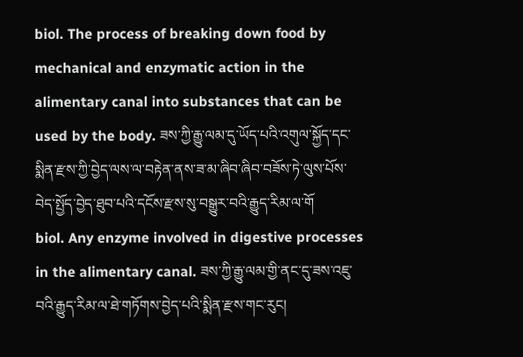biol. The process of breaking down food by mechanical and enzymatic action in the alimentary canal into substances that can be used by the body. ཟས་ཀྱི་རྒྱུ་ལམ་དུ་ཡོད་པའི་འགུལ་སྐྱོད་དང་སྨིན་རྫས་ཀྱི་བྱེད་ལས་ལ་བརྟེན་ནས་ཟ་མ་ཞིབ་ཞིབ་བཟོས་ཏེ་ལུས་པོས་བེད་སྤྱོད་བྱེད་ཐུབ་པའི་དངོས་རྫས་སུ་བསྒྱུར་བའི་རྒྱུད་རིམ་ལ་གོ
biol. Any enzyme involved in digestive processes in the alimentary canal. ཟས་ཀྱི་རྒྱུ་ལམ་གྱི་ནང་དུ་ཟས་འཇུ་བའི་རྒྱུད་རིམ་ལ་ཐེ་གཏོགས་བྱེད་པའི་སྨིན་རྫས་གང་རུང།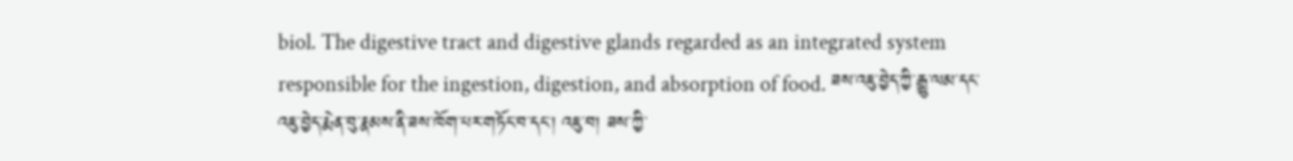biol. The digestive tract and digestive glands regarded as an integrated system responsible for the ingestion, digestion, and absorption of food. ཟས་འཇུ་བྱེད་ཀྱི་རྒྱུ་ལམ་དང་འཇུ་བྱེད་རྨེན་བུ་རྣམས་ནི་ཟས་ཁོག་པར་གཏོང་བ་དང་། འཇུ་བ། ཟས་ཀྱི་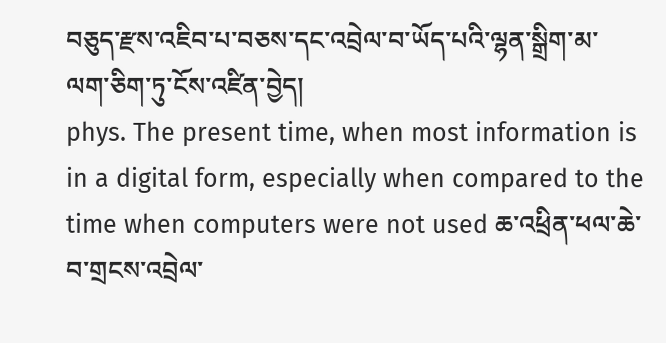བཅུད་རྫས་འཇིབ་པ་བཅས་དང་འབྲེལ་བ་ཡོད་པའི་ལྷན་སྒྲིག་མ་ལག་ཅིག་ཏུ་ངོས་འཛིན་བྱེད།
phys. The present time, when most information is in a digital form, especially when compared to the time when computers were not used ཆ་འཕྲིན་ཕལ་ཆེ་བ་གྲངས་འབྲེལ་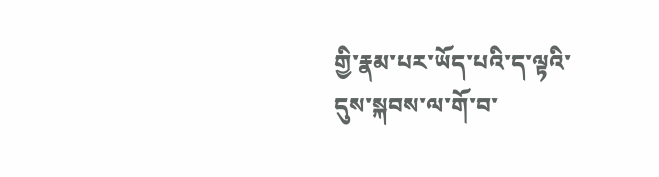གྱི་རྣམ་པར་ཡོད་པའི་ད་ལྟའི་དུས་སྐབས་ལ་གོ་བ་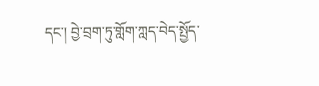དང་། བྱེ་བྲག་ཏུ་གློག་ཀླད་བེད་སྤྱོད་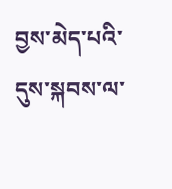བྱས་མེད་པའི་དུས་སྐབས་ལ་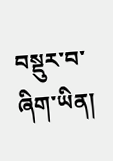བསྡུར་བ་ཞིག་ཡིན།